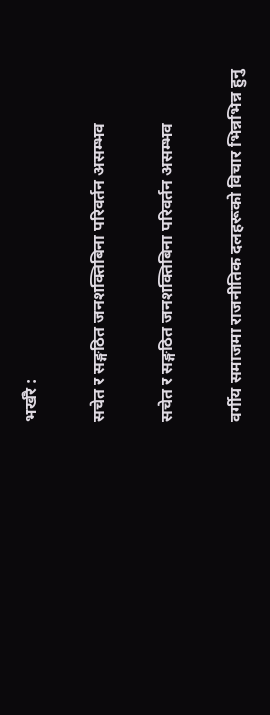भर्खरै :

सचेत र सङ्गठित जनशक्तिबिना परिवर्तन असम्भव

सचेत र सङ्गठित जनशक्तिबिना परिवर्तन असम्भव

वर्गीय समाजमा राजनीतिक दलहरूको विचार भिन्नभिन्न हुनु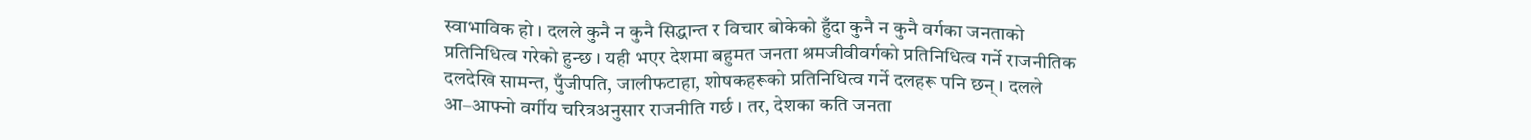स्वाभाविक हो । दलले कुनै न कुनै सिद्धान्त र विचार बोकेको हुँदा कुनै न कुनै वर्गका जनताको प्रतिनिधित्व गरेको हुन्छ । यही भएर देशमा बहुमत जनता श्रमजीवीवर्गको प्रतिनिधित्व गर्ने राजनीतिक दलदेखि सामन्त, पुँजीपति, जालीफटाहा, शोषकहरूको प्रतिनिधित्व गर्ने दलहरू पनि छन् । दलले आ–आफ्नो वर्गीय चरित्रअनुसार राजनीति गर्छ । तर, देशका कति जनता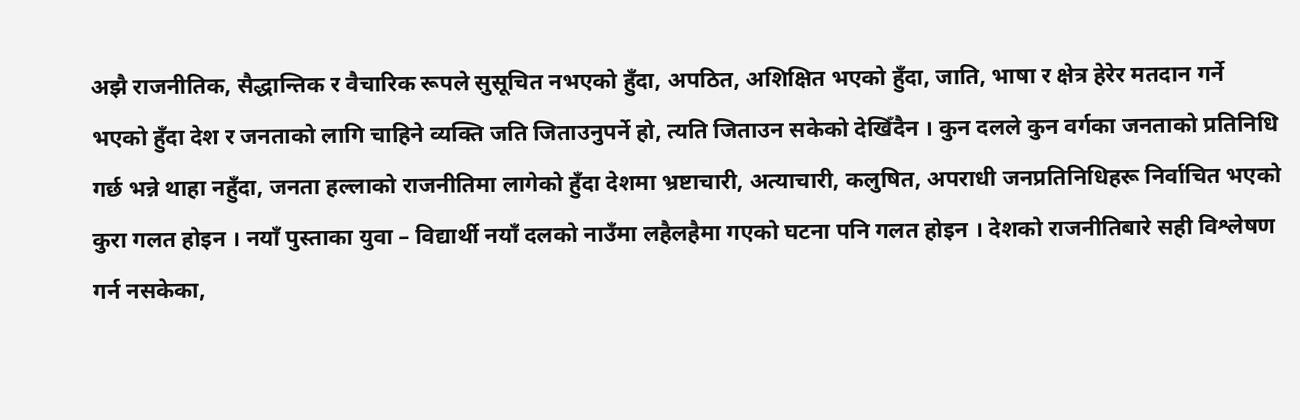अझै राजनीतिक, सैद्धान्तिक र वैचारिक रूपले सुसूचित नभएको हुँदा, अपठित, अशिक्षित भएको हुँदा, जाति, भाषा र क्षेत्र हेरेर मतदान गर्ने भएको हुँदा देश र जनताको लागि चाहिने व्यक्ति जति जिताउनुपर्ने हो, त्यति जिताउन सकेको देखिँदैन । कुन दलले कुन वर्गका जनताको प्रतिनिधि गर्छ भन्ने थाहा नहुँदा, जनता हल्लाको राजनीतिमा लागेको हुँदा देशमा भ्रष्टाचारी, अत्याचारी, कलुषित, अपराधी जनप्रतिनिधिहरू निर्वाचित भएको कुरा गलत होइन । नयाँ पुस्ताका युवा – विद्यार्थी नयाँ दलको नाउँमा लहैलहैमा गएको घटना पनि गलत होइन । देशको राजनीतिबारे सही विश्लेषण गर्न नसकेका,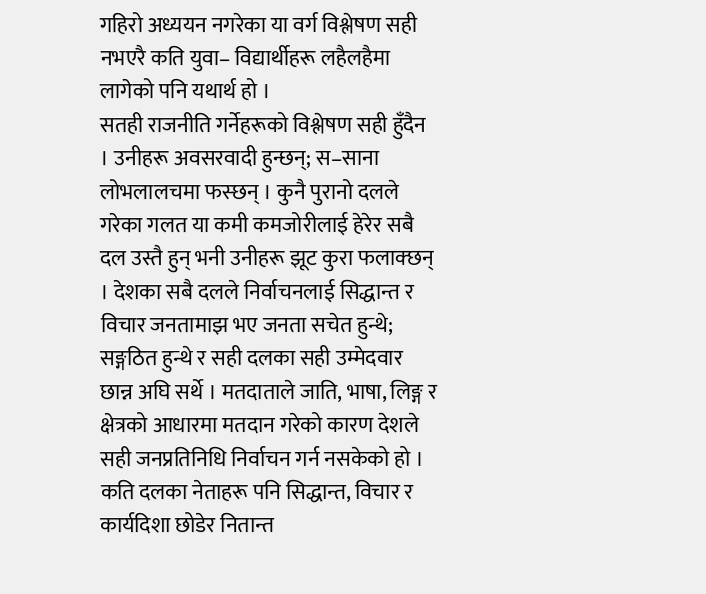गहिरो अध्ययन नगरेका या वर्ग विश्लेषण सही नभएरै कति युवा– विद्यार्थीहरू लहैलहैमा लागेको पनि यथार्थ हो ।
सतही राजनीति गर्नेहरूको विश्लेषण सही हुँदैन । उनीहरू अवसरवादी हुन्छन्; स–साना लोभलालचमा फस्छन् । कुनै पुरानो दलले गरेका गलत या कमी कमजोरीलाई हेरेर सबै दल उस्तै हुन् भनी उनीहरू झूट कुरा फलाक्छन् । देशका सबै दलले निर्वाचनलाई सिद्धान्त र विचार जनतामाझ भए जनता सचेत हुन्थे; सङ्गठित हुन्थे र सही दलका सही उम्मेदवार छान्न अघि सर्थे । मतदाताले जाति, भाषा, लिङ्ग र क्षेत्रको आधारमा मतदान गरेको कारण देशले सही जनप्रतिनिधि निर्वाचन गर्न नसकेको हो । कति दलका नेताहरू पनि सिद्धान्त, विचार र कार्यदिशा छोडेर नितान्त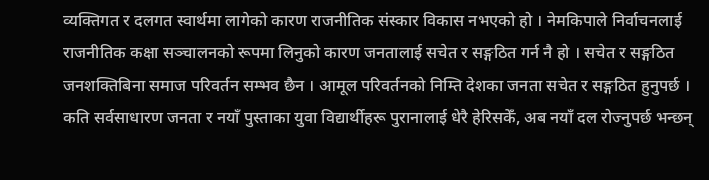व्यक्तिगत र दलगत स्वार्थमा लागेको कारण राजनीतिक संस्कार विकास नभएको हो । नेमकिपाले निर्वाचनलाई राजनीतिक कक्षा सञ्चालनको रूपमा लिनुको कारण जनतालाई सचेत र सङ्गठित गर्न नै हो । सचेत र सङ्गठित जनशक्तिबिना समाज परिवर्तन सम्भव छैन । आमूल परिवर्तनको निम्ति देशका जनता सचेत र सङ्गठित हुनुपर्छ ।
कति सर्वसाधारण जनता र नयाँ पुस्ताका युवा विद्यार्थीहरू पुरानालाई धेरै हेरिसकेँ, अब नयाँ दल रोज्नुपर्छ भन्छन्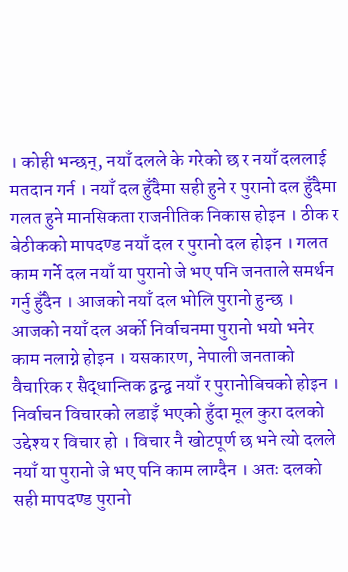। कोही भन्छन्, नयाँ दलले के गरेको छ र नयाँ दललाई मतदान गर्न । नयाँ दल हुँदैमा सही हुने र पुरानो दल हुँदैमा गलत हुने मानसिकता राजनीतिक निकास होइन । ठीक र बेठीकको मापदण्ड नयाँ दल र पुरानो दल होइन । गलत काम गर्ने दल नयाँ या पुरानो जे भए पनि जनताले समर्थन गर्नु हुँदैन । आजको नयाँ दल भोलि पुरानो हुन्छ । आजको नयाँ दल अर्को निर्वाचनमा पुरानो भयो भनेर काम नलाग्ने होइन । यसकारण, नेपाली जनताको वैचारिक र सैद्धान्तिक द्वन्द्व नयाँ र पुरानोबिचको होइन । निर्वाचन विचारको लडाइँ भएको हुँदा मूल कुरा दलको उद्देश्य र विचार हो । विचार नै खोटपूर्ण छ भने त्यो दलले नयाँ या पुरानो जे भए पनि काम लाग्दैन । अतः दलको सही मापदण्ड पुरानो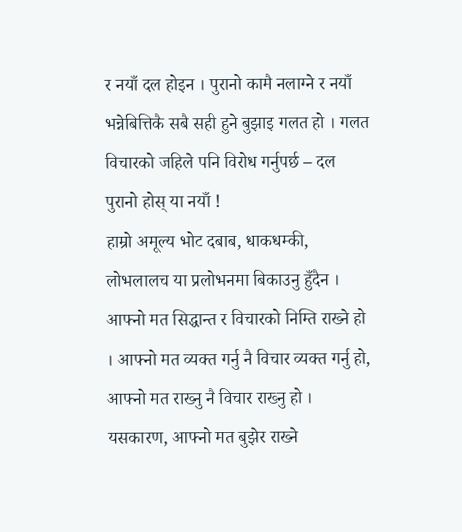र नयाँ दल होइन । पुरानो कामै नलाग्ने र नयाँ भन्नेबित्तिकै सबै सही हुने बुझाइ गलत हो । गलत विचारको जहिले पनि विरोध गर्नुपर्छ – दल पुरानो होस् या नयाँ !
हाम्रो अमूल्य भोट दबाब, धाकधम्की, लोभलालच या प्रलोभनमा बिकाउनु हुँदैन । आफ्नो मत सिद्धान्त र विचारको निम्ति राख्ने हो । आफ्नो मत व्यक्त गर्नु नै विचार व्यक्त गर्नु हो, आफ्नो मत राख्नु नै विचार राख्नु हो । यसकारण, आफ्नो मत बुझेर राख्ने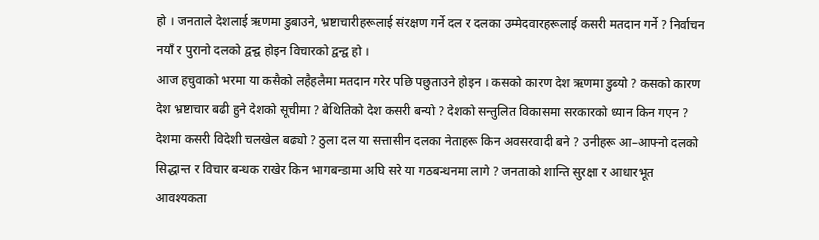हो । जनताले देशलाई ऋणमा डुबाउने, भ्रष्टाचारीहरूलाई संरक्षण गर्ने दल र दलका उम्मेदवारहरूलाई कसरी मतदान गर्ने ? निर्वाचन नयाँ र पुरानो दलको द्वन्द्व होइन विचारको द्वन्द्व हो ।
आज हचुवाको भरमा या कसैको लहैहलैमा मतदान गरेर पछि पछुताउने होइन । कसको कारण देश ऋणमा डुब्यो ? कसको कारण देश भ्रष्टाचार बढी हुने देशको सूचीमा ? बेथितिको देश कसरी बन्यो ? देशको सन्तुलित विकासमा सरकारको ध्यान किन गएन ? देशमा कसरी विदेशी चलखेल बढ्यो ? ठुला दल या सत्तासीन दलका नेताहरू किन अवसरवादी बने ? उनीहरू आ–आफ्नो दलको सिद्धान्त र विचार बन्धक राखेर किन भागबन्डामा अघि सरे या गठबन्धनमा लागे ? जनताको शान्ति सुरक्षा र आधारभूत आवश्यकता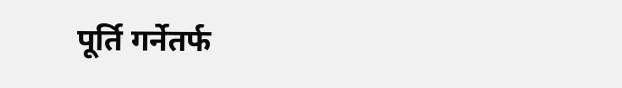पूर्ति गर्नेतर्फ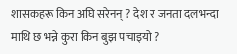शासकहरू किन अघि सरेनन् ? देश र जनता दलभन्दा माथि छ भन्ने कुरा किन बुझ पचाइयो ?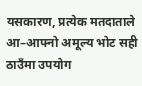यसकारण, प्रत्येक मतदाताले आ–आफ्नो अमूल्य भोट सही ठाउँमा उपयोग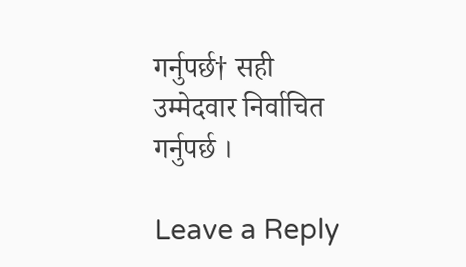गर्नुपर्छ† सही उम्मेदवार निर्वाचित गर्नुपर्छ ।

Leave a Reply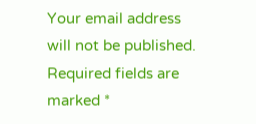Your email address will not be published. Required fields are marked *